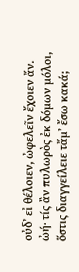οὐδʼ εἰ θέλοιεν, ὠφελεῖν ἔχοιεν ἄν. ὠή· τίς ἂν πυλωρὸς ἐκ δόμων μόλοι, ὅστις διαγγείλειε τἄμʼ ἔσω κακά;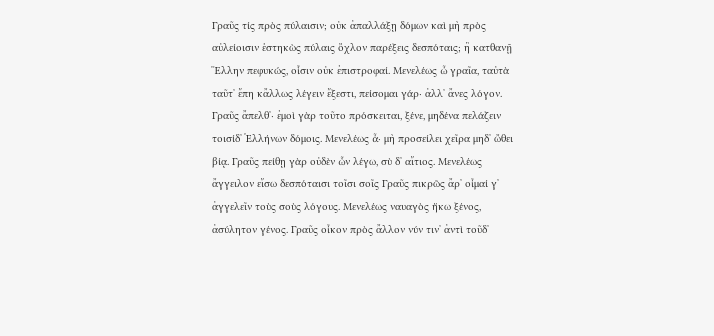Γραῦς τίς πρὸς πύλαισιν; οὐκ ἀπαλλάξῃ δόμων καὶ μὴ πρὸς αὐλείοισιν ἑστηκὼς πύλαις ὄχλον παρέξεις δεσπόταις; ἢ κατθανῇ Ἕλλην πεφυκώς, οἷσιν οὐκ ἐπιστροφαί. Μενελέως ὦ γραῖα, ταὐτὰ ταῦτʼ ἔπη κἄλλως λέγειν ἔξεστι, πείσομαι γάρ· ἀλλʼ ἄνες λόγον. Γραῦς ἄπελθʼ· ἐμοὶ γὰρ τοῦτο πρόσκειται, ξένε, μηδένα πελάζειν τοισίδʼ Ἑλλήνων δόμοις. Μενελέως ἆ· μὴ προσείλει χεῖρα μηδʼ ὤθει βίᾳ. Γραῦς πείθῃ γὰρ οὐδὲν ὧν λέγω, σὺ δʼ αἴτιος. Μενελέως ἄγγειλον εἴσω δεσπόταισι τοῖσι σοῖς Γραῦς πικρῶς ἄρʼ οἶμαί γʼ ἀγγελεῖν τοὺς σοὺς λόγους. Μενελέως ναυαγὸς ἥκω ξένος, ἀσύλητον γένος. Γραῦς οἶκον πρὸς ἄλλον νύν τινʼ ἀντὶ τοῦδʼ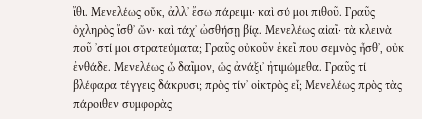ἴθι. Μενελέως οὔκ, ἀλλʼ ἔσω πάρειμι· καὶ σύ μοι πιθοῦ. Γραῦς ὀχληρὸς ἴσθʼ ὤν· καὶ τάχʼ ὠσθήσῃ βίᾳ. Μενελέως αἰαῖ· τὰ κλεινὰ ποῦ ʼστί μοι στρατεύματα; Γραῦς οὐκοῦν ἐκεῖ που σεμνὸς ἦσθʼ, οὐκ ἐνθάδε. Μενελέως ὦ δαῖμον, ὡς ἀνάξιʼ ἠτιμώμεθα. Γραῦς τί βλέφαρα τέγγεις δάκρυσι; πρὸς τίνʼ οἰκτρὸς εἶ; Μενελέως πρὸς τὰς πάροιθεν συμφορὰς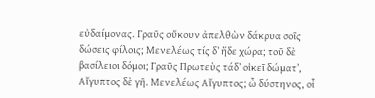εὐδαίμονας. Γραῦς οὔκουν ἀπελθὼν δάκρυα σοῖς δώσεις φίλοις; Μενελέως τίς δʼ ἥδε χώρα; τοῦ δὲ βασίλειοι δόμοι; Γραῦς Πρωτεὺς τάδʼ οἰκεῖ δώματʼ, Αἴγυπτος δὲ γῆ. Μενελέως Αἴγυπτος; ὦ δύστηνος, οἷ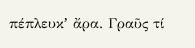πέπλευκʼ ἄρα. Γραῦς τί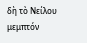δὴ τὸ Νείλου μεμπτόν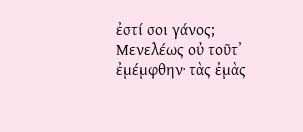ἐστί σοι γάνος; Μενελέως οὐ τοῦτʼ ἐμέμφθην· τὰς ἐμὰς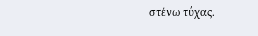στένω τύχας.